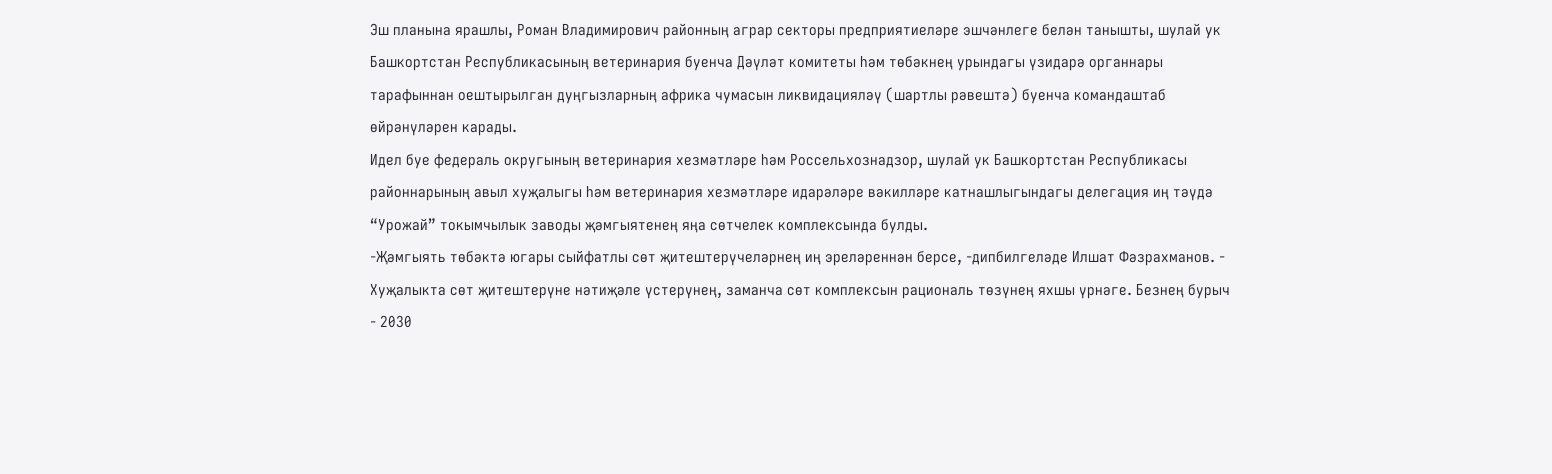Эш планына ярашлы, Роман Владимирович районның аграр секторы предприятиеләре эшчәнлеге белән танышты, шулай ук Башкортстан Республикасының ветеринария буенча Дәүләт комитеты һәм төбәкнең урындагы үзидарә органнары тарафыннан оештырылган дуңгызларның африка чумасын ликвидацияләү (шартлы рәвештә) буенча командаштаб өйрәнүләрен карады.
Идел буе федераль округының ветеринария хезмәтләре һәм Россельхознадзор, шулай ук Башкортстан Республикасы районнарының авыл хуҗалыгы һәм ветеринария хезмәтләре идарәләре вәкилләре катнашлыгындагы делегация иң тәүдә “Урожай” токымчылык заводы җәмгыятенең яңа сөтчелек комплексында булды.
-Җәмгыять төбәктә югары сыйфатлы сөт җитештерүчеләрнең иң эреләреннән берсе, -дипбилгеләде Илшат Фәзрахманов. - Хуҗалыкта сөт җитештерүне нәтиҗәле үстерүнең, заманча сөт комплексын рациональ төзүнең яхшы үрнәге. Безнең бурыч - 2030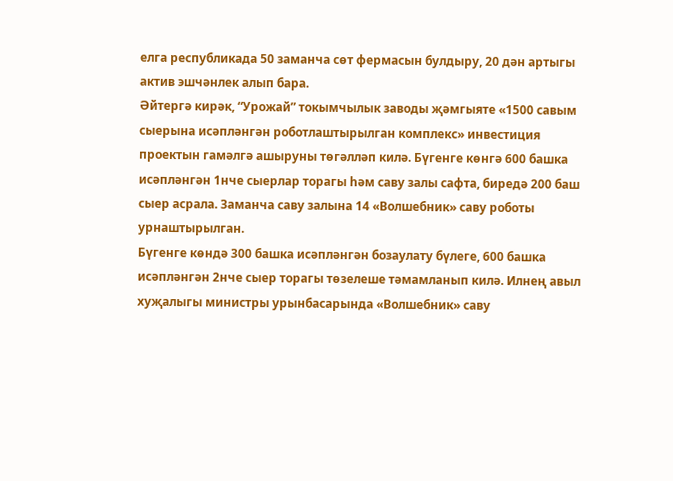елга республикада 50 заманча сөт фермасын булдыру, 20 дән артыгы актив эшчәнлек алып бара.
Әйтергә кирәк, “Урожай” токымчылык заводы җәмгыяте «1500 савым сыерына исәпләнгән роботлаштырылган комплекс» инвестиция проектын гамәлгә ашыруны төгәлләп килә. Бүгенге көнгә 600 башка исәпләнгән 1нче сыерлар торагы һәм саву залы сафта, биредә 200 баш сыер асрала. Заманча саву залына 14 «Волшебник» саву роботы урнаштырылган.
Бүгенге көндә 300 башка исәпләнгән бозаулату бүлеге, 600 башка исәпләнгән 2нче сыер торагы төзелеше тәмамланып килә. Илнең авыл хуҗалыгы министры урынбасарында «Волшебник» саву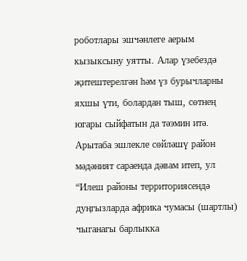роботлары эшчәнлеге аерым кызыксыну уятты. Алар үзебездә җитештерелгән һәм үз бурычларны яхшы үти, болардан тыш, сөтнең югары сыйфатын да тәэмин итә.
Арытаба эшлекле сөйләшү район мәдәният сараенда дәвам итеп, ул “Илеш районы территориясендә дуңгызларда африка чумасы (шартлы) чыганагы барлыкка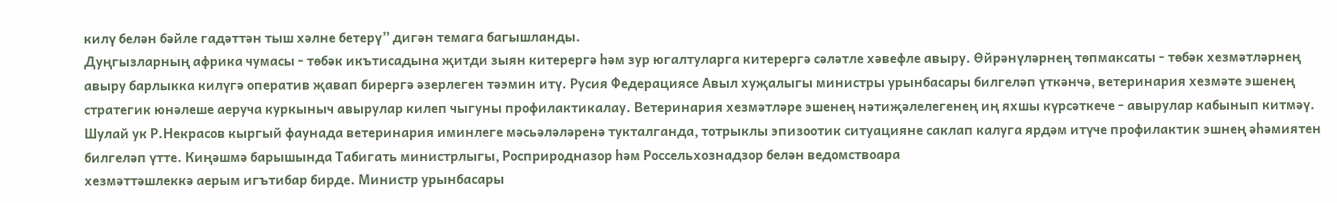килү белән бәйле гадәттән тыш хәлне бетерү” дигән темага багышланды.
Дуңгызларның африка чумасы - төбәк икътисадына җитди зыян китерергә һәм зур югалтуларга китерергә сәләтле хәвефле авыру. Өйрәнүләрнең төпмаксаты - төбәк хезмәтләрнең авыру барлыкка килүгә оператив җавап бирергә әзерлеген тәэмин итү. Русия Федерациясе Авыл хуҗалыгы министры урынбасары билгеләп үткәнчә, ветеринария хезмәте эшенең стратегик юнәлеше аеруча куркыныч авырулар килеп чыгуны профилактикалау. Ветеринария хезмәтләре эшенең нәтиҗәлелегенең иң яхшы күрсәткече - авырулар кабынып китмәү.
Шулай ук Р.Некрасов кыргый фаунада ветеринария иминлеге мәсьәләләренә тукталганда, тотрыклы эпизоотик ситуацияне саклап калуга ярдәм итүче профилактик эшнең әһәмиятен билгеләп үтте. Киңәшмә барышында Табигать министрлыгы, Росприродназор һәм Россельхознадзор белән ведомствоара
хезмәттәшлеккә аерым игътибар бирде. Министр урынбасары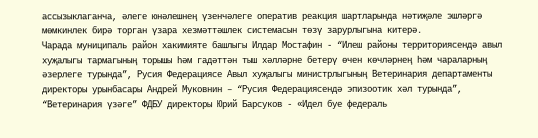ассызыклаганча, әлеге юнәлешнең үзенчәлеге оператив реакция шартларында нәтиҗәле эшләргә мөмкинлек бирә торган үзара хезмәттәшлек системасын төзү зарурлыгына китерә.
Чарада муниципаль район хакимияте башлыгы Илдар Мостафин - “Илеш районы территориясендә авыл хуҗалыгы тармагының торышы һәм гадәттән тыш хәлләрне бетерү өчен көчләрнең һәм чараларның әзерлеге турында”, Русия Федерациясе Авыл хуҗалыгы министрлыгының Ветеринария департаменты директоры урынбасары Андрей Муковнин – “Русия Федерациясендә эпизоотик хәл турында”, “Ветеринария үзәге” ФДБУ директоры Юрий Барсуков - «Идел буе федераль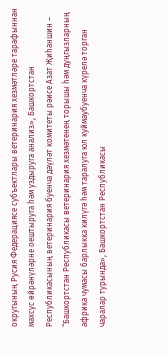округының Русия Федерациясе субъектлары ветеринария хезмәтләре тарафыннан махсус өйрәнүләрне оештыруга һәм уздыруга анализ», Башкортстан Республикасының ветеринария буенча дәүләт комитеты рәисе Азат Җиһаншин – “Башкортстан Республикасы ветеринария хезмәтенең торышы һәм дуңгызларның африка чумасы барлыкка килүгә һәм таралуга юл куймаубуенча күрелә торган чаралар турында», Башкортстан Республикасы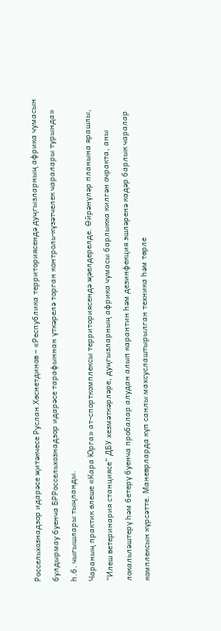Россельхознадзор идарәсе җитәкчесе Руслан Хөснетдинов – «Республика территориясендә дуңгызларның африка чумасын булдырмау буенча БРРоссельхознадзор идарәсе тарафыннан үткәрелә торган контроль-күзәтчелек чаралары турында» һ.б. чыгышлары тыңланды.
Чараның практик өлеше «Кара Юрга» ат-спорткомплексы территориясендә җәелдерелде. Өйрәнүләр планына ярашлы, “Илеш ветеринария станциясе” ДБУ хезмәткәрләре, дуңгызларның африка чумасы барлыкка килгән очракта, аны локальләштерү һәм бетерү буенча пробалар алудан алып карантин һәм дезинфекция эшләренә кадәр барлык чаралар комплексын күрсәтте. Маневрларда күп санлы махсуслаштырылган техника һәм төрле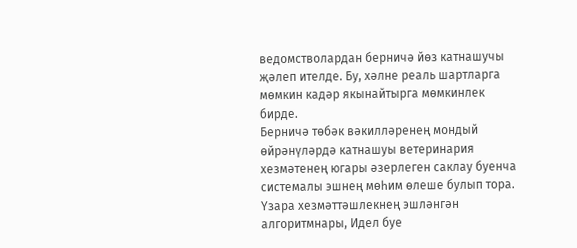ведомстволардан берничә йөз катнашучы җәлеп ителде. Бу, хәлне реаль шартларга мөмкин кадәр якынайтырга мөмкинлек бирде.
Берничә төбәк вәкилләренең мондый өйрәнүләрдә катнашуы ветеринария хезмәтенең югары әзерлеген саклау буенча системалы эшнең мөһим өлеше булып тора. Үзара хезмәттәшлекнең эшләнгән алгоритмнары, Идел буе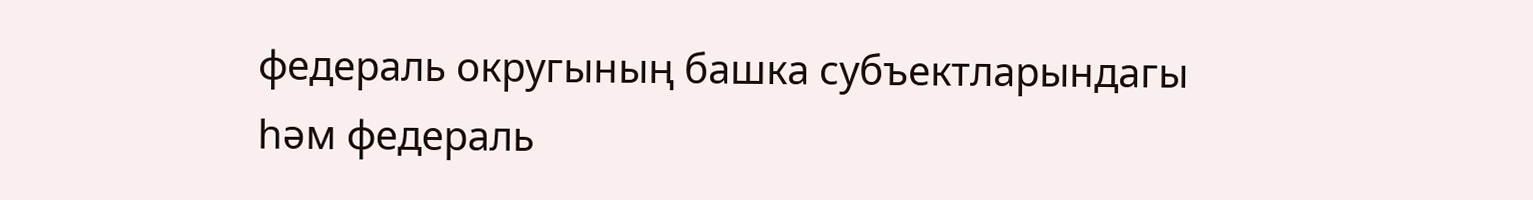федераль округының башка субъектларындагы һәм федераль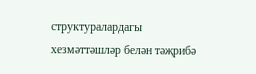структуралардагы хезмәттәшләр белән тәҗрибә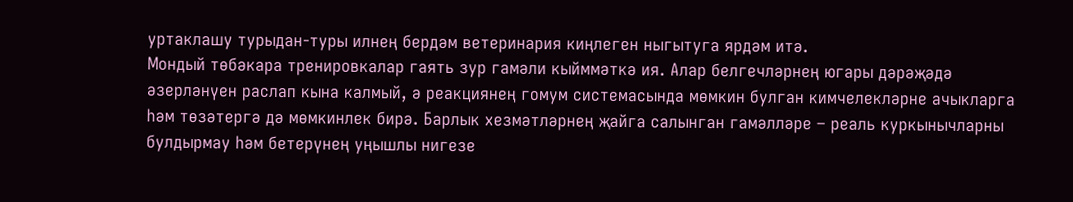уртаклашу турыдан-туры илнең бердәм ветеринария киңлеген ныгытуга ярдәм итә.
Мондый төбәкара тренировкалар гаять зур гамәли кыйммәткә ия. Алар белгечләрнең югары дәрәҗәдә әзерләнүен раслап кына калмый, ә реакциянең гомум системасында мөмкин булган кимчелекләрне ачыкларга һәм төзәтергә дә мөмкинлек бирә. Барлык хезмәтләрнең җайга салынган гамәлләре – реаль куркынычларны булдырмау һәм бетерүнең уңышлы нигезе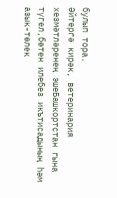булып тора.
Әйтергә кирәк, ветеринария хезмәтләренең эшеБашкортстан гына түгел,бөтен илебез икътисадының һәм азык-төлек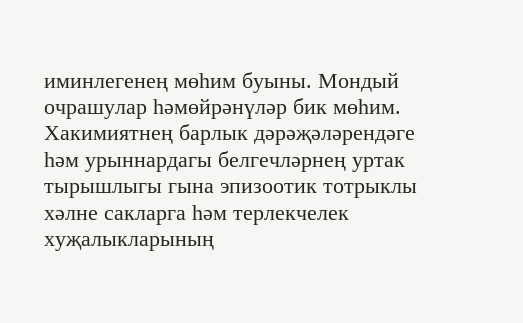иминлегенең мөһим буыны. Мондый очрашулар һәмөйрәнүләр бик мөһим. Хакимиятнең барлык дәрәҗәләрендәге һәм урыннардагы белгечләрнең уртак тырышлыгы гына эпизоотик тотрыклы хәлне сакларга һәм терлекчелек хуҗалыкларының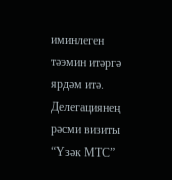иминлеген тәэмин итәргә ярдәм итә.
Делегациянең рәсми визиты “Үзәк МТС”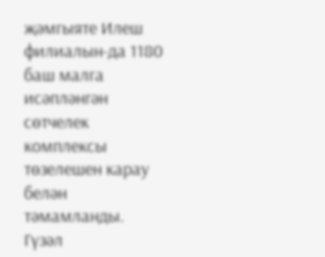җәмгыяте Илеш филиалын-да 1180 баш малга исәпләнгән сөтчелек комплексы төзелешен карау белән тәмамланды.
Гүзәл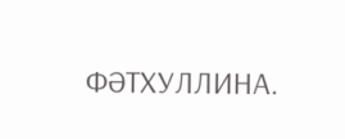ФӘТХУЛЛИНА.